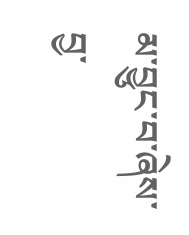མ་བྱུང་བ་ཞེས་བྱ་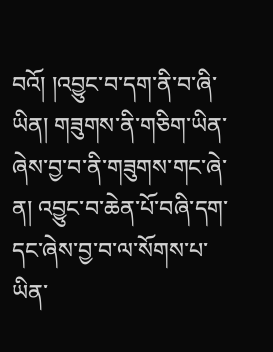བའོ། །འབྱུང་བ་དག་ནི་བ་ཞི་ཡིན། གཟུགས་ནི་གཅིག་ཡིན་ཞེས་བྱ་བ་ནི་གཟུགས་གང་ཞེ་ན། འབྱུང་བ་ཆེན་པོ་བཞི་དག་དང་ཞེས་བྱ་བ་ལ་སོགས་པ་ཡིན་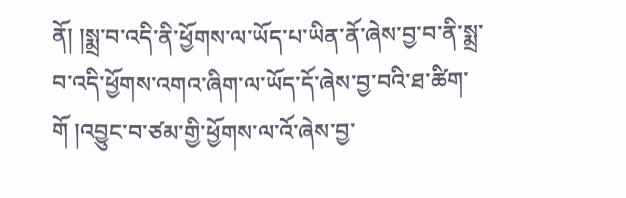ནོ། །སྨྲ་བ་འདི་ནི་ཕྱོགས་ལ་ཡོད་པ་ཡིན་ནོ་ཞེས་བྱ་བ་ནི་སྨྲ་བ་འདི་ཕྱོགས་འགའ་ཞིག་ལ་ཡོད་དོ་ཞེས་བྱ་བའི་ཐ་ཚིག་གོ །འབྱུང་བ་ཙམ་གྱི་ཕྱོགས་ལ་འོ་ཞེས་བྱ་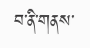བ་ནི་གནས་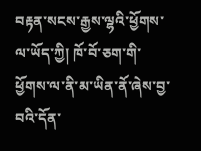བརྟན་སངས་རྒྱས་ལྷའི་ཕྱོགས་ལ་ཡོད་ཀྱི། ཁོ་བོ་ཅག་གི་ཕྱོགས་ལ་ནི་མ་ཡིན་ནོ་ཞེས་བྱ་བའི་དོན་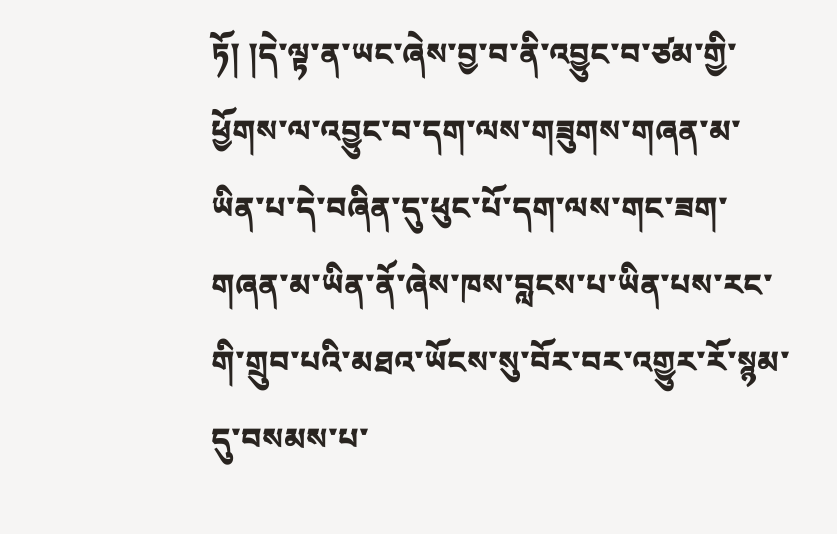ཏོ། །དེ་ལྟ་ན་ཡང་ཞེས་བྱ་བ་ནི་འབྱུང་བ་ཙམ་གྱི་ཕྱོགས་ལ་འབྱུང་བ་དག་ལས་གཟུགས་གཞན་མ་ཡིན་པ་དེ་བཞིན་དུ་ཕུང་པོ་དག་ལས་གང་ཟག་གཞན་མ་ཡིན་ནོ་ཞེས་ཁས་བླངས་པ་ཡིན་པས་རང་གི་གྲུབ་པའི་མཐའ་ཡོངས་སུ་བོར་བར་འགྱུར་རོ་སྙམ་དུ་བསམས་པ་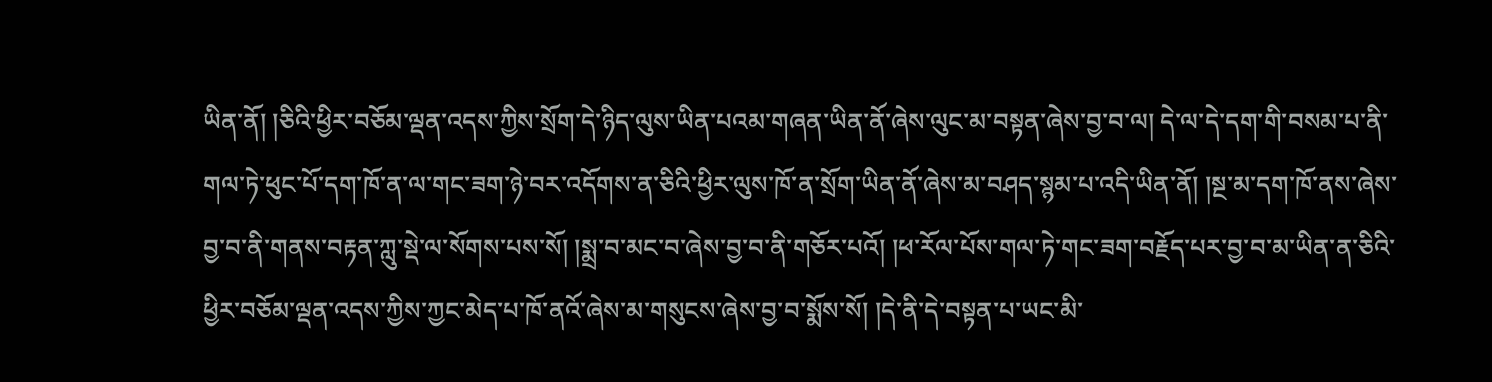ཡིན་ནོ། །ཅིའི་ཕྱིར་བཅོམ་ལྡན་འདས་ཀྱིས་སྲོག་དེ་ཉིད་ལུས་ཡིན་པའམ་གཞན་ཡིན་ནོ་ཞེས་ལུང་མ་བསྟན་ཞེས་བྱ་བ་ལ། དེ་ལ་དེ་དག་གི་བསམ་པ་ནི་གལ་ཏེ་ཕུང་པོ་དག་ཁོ་ན་ལ་གང་ཟག་ཉེ་བར་འདོགས་ན་ཅིའི་ཕྱིར་ལུས་ཁོ་ན་སྲོག་ཡིན་ནོ་ཞེས་མ་བཤད་སྙམ་པ་འདི་ཡིན་ནོ། །སྔ་མ་དག་ཁོ་ནས་ཞེས་བྱ་བ་ནི་གནས་བརྟན་ཀླུ་སྡེ་ལ་སོགས་པས་སོ། །སྨྲ་བ་མང་བ་ཞེས་བྱ་བ་ནི་གཅོར་པའོ། །ཕ་རོལ་པོས་གལ་ཏེ་གང་ཟག་བརྗོད་པར་བྱ་བ་མ་ཡིན་ན་ཅིའི་ཕྱིར་བཅོམ་ལྡན་འདས་ཀྱིས་ཀྱང་མེད་པ་ཁོ་ནའོ་ཞེས་མ་གསུངས་ཞེས་བྱ་བ་སྨོས་སོ། །དེ་ནི་དེ་བསྟན་པ་ཡང་མི་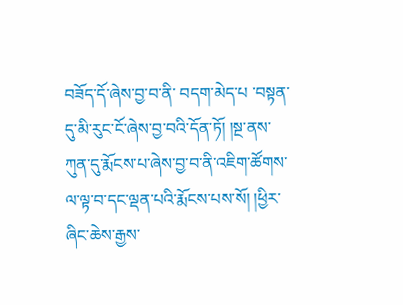བཟོད་དོ་ཞེས་བྱ་བ་ནི་ བདག་མེད་པ ་བསྟན་དུ་མི་རུང་ངོ་ཞེས་བྱ་བའི་དོན་ཏོ། །སྔ་ནས་ཀུན་དུ་རྨོངས་པ་ཞེས་བྱ་བ་ནི་འཇིག་ཚོགས་ལ་ལྟ་བ་དང་ལྡན་པའི་རྨོངས་པས་སོ། །ཕྱིར་ཞིང་ཆེས་རྒྱས་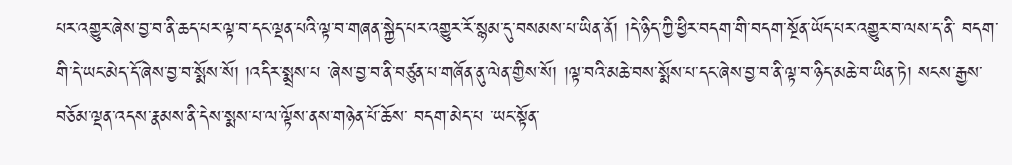པར་འགྱུར་ཞེས་བྱ་བ་ནི་ཆད་པར་ལྟ་བ་དང་ལྡན་པའི་ལྟ་བ་གཞན་སྐྱེད་པར་འགྱུར་རོ་སྙམ་དུ་བསམས་པ་ཡིན་ནོ། །དེ་ཉིད་ཀྱི་ཕྱིར་བདག་གི་བདག་སྔོན་ཡོད་པར་འགྱུར་བ་ལས་ད་ནི་ བདག་གི་དེ་ཡང་མེད་དོ་ཞེས་བྱ་བ་སྨོས་སོ། །འདིར་སྨྲས་པ ་ཞེས་བྱ་བ་ནི་བཙུན་པ་གཞོན་ནུ་ལེན་གྱིས་སོ། །ལྟ་བའི་མཆེ་བས་སྨོས་པ་དང་ཞེས་བྱ་བ་ནི་ལྟ་བ་ཉིད་མཆེ་བ་ཡིན་ཏེ། སངས་རྒྱས་བཅོམ་ལྡན་འདས་རྣམས་ནི་དེས་སྨས་པ་ལ་ལྟོས་ནས་གཉེན་པོ་ཆོས་ བདག་མེད་པ ་ཡང་སྟོན་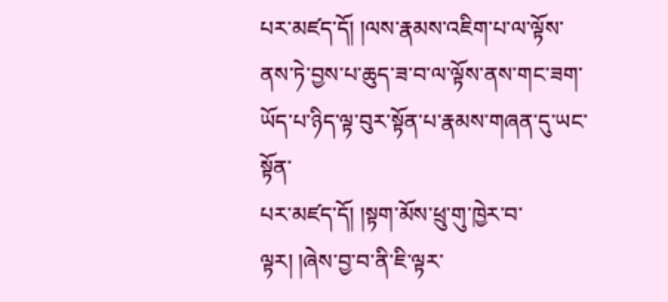པར་མཛད་དོ། །ལས་རྣམས་འཇིག་པ་ལ་ལྟོས་ནས་ཏེ་བྱས་པ་ཆུད་ཟ་བ་ལ་ལྟོས་ནས་གང་ཟག་ཡོད་པ་ཉིད་ལྟ་བུར་སྟོན་པ་རྣམས་གཞན་དུ་ཡང་སྟོན་
པར་མཛད་དོ། །སྟག་མོས་ཕྲུ་གུ་ཁྱེར་བ་ལྟར། །ཞེས་བྱ་བ་ནི་ཇི་ལྟར་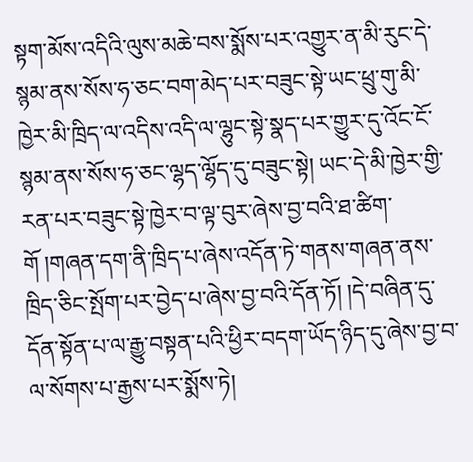སྟག་མོས་འདིའི་ལུས་མཆེ་བས་སྨོས་པར་འགྱུར་ན་མི་རུང་དེ་སྙམ་ནས་སོས་ཧ་ཅང་བག་མེད་པར་བཟུང་སྟེ་ཡང་ཕྲུ་གུ་མི་ཁྱེར་མི་ཁྲིད་ལ་འདིས་འདི་ལ་ལྷུང་སྟེ་སྣད་པར་གྱུར་དུ་འོང་ངོ་སྙམ་ནས་སོས་ཧ་ཅང་ལྷད་ལྷོད་དུ་བཟུང་སྟེ། ཡང་དེ་མི་ཁྱེར་གྱི་རན་པར་བཟུང་སྟེ་ཁྱེར་བ་ལྟ་བུར་ཞེས་བྱ་བའི་ཐ་ཚིག་གོ །གཞན་དག་ནི་ཁྲིད་པ་ཞེས་འདོན་ཏེ་གནས་གཞན་ནས་ཁྲིད་ཅིང་སྤོག་པར་བྱེད་པ་ཞེས་བྱ་བའི་དོན་ཏོ། །དེ་བཞིན་དུ་དོན་སྟོན་པ་ལ་རྒྱུ་བསྟན་པའི་ཕྱིར་བདག་ཡོད་ཉིད་དུ་ཞེས་བྱ་བ་ལ་སོགས་པ་རྒྱས་པར་སྨོས་ཏེ།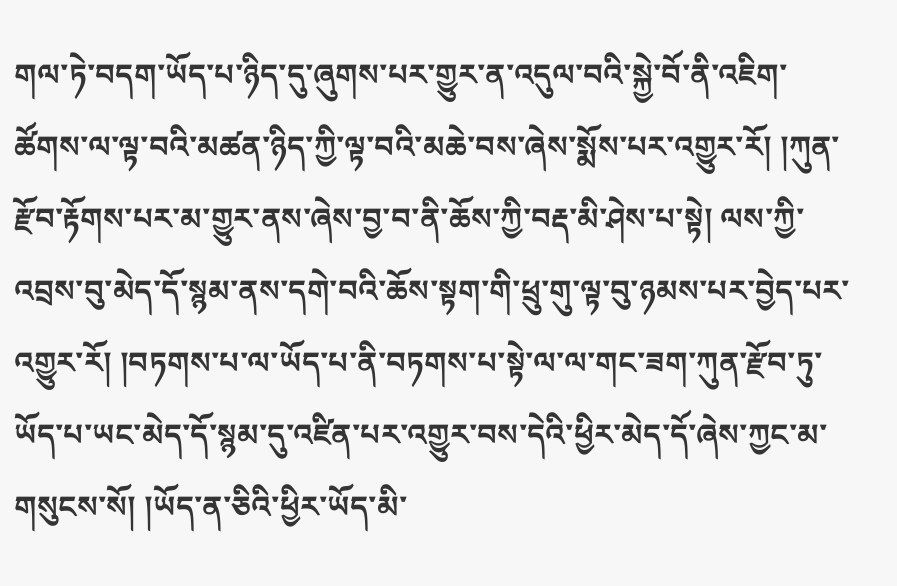གལ་ཏེ་བདག་ཡོད་པ་ཉིད་དུ་ཞུགས་པར་གྱུར་ན་འདུལ་བའི་སྐྱེ་བོ་ནི་འཇིག་ཚོགས་ལ་ལྟ་བའི་མཚན་ཉིད་ཀྱི་ལྟ་བའི་མཆེ་བས་ཞེས་སྨོས་པར་འགྱུར་རོ། །ཀུན་རྫོབ་རྟོགས་པར་མ་གྱུར་ནས་ཞེས་བྱ་བ་ནི་ཆོས་ཀྱི་བརྡ་མི་ཤེས་པ་སྟེ། ལས་ཀྱི་འབྲས་བུ་མེད་དོ་སྙམ་ནས་དགེ་བའི་ཆོས་སྟག་གི་ཕྲུ་གུ་ལྟ་བུ་ཉམས་པར་བྱེད་པར་འགྱུར་རོ། །བཏགས་པ་ལ་ཡོད་པ་ནི་བཏགས་པ་སྟེ་ལ་ལ་གང་ཟག་ཀུན་རྫོབ་ཏུ་ཡོད་པ་ཡང་མེད་དོ་སྙམ་དུ་འཛིན་པར་འགྱུར་བས་དེའི་ཕྱིར་མེད་དོ་ཞེས་ཀྱང་མ་གསུངས་སོ། །ཡོད་ན་ཅིའི་ཕྱིར་ཡོད་མི་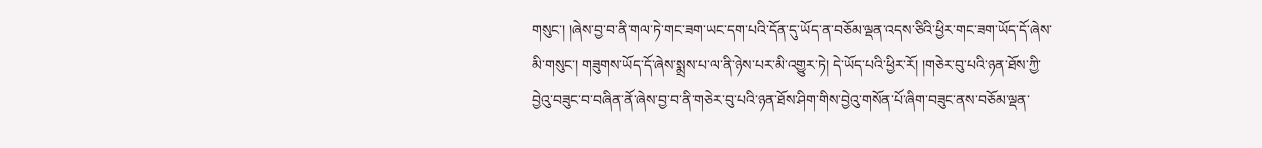གསུང་། །ཞེས་བྱ་བ་ནི་གལ་ཏེ་གང་ཟག་ཡང་དག་པའི་དོན་དུ་ཡོད་ན་བཅོམ་ལྡན་འདས་ཅིའི་ཕྱིར་གང་ཟག་ཡོད་དོ་ཞེས་མི་གསུང་། གཟུགས་ཡོད་དོ་ཞེས་སྨྲས་པ་ལ་ནི་ཉེས་པར་མི་འགྱུར་ཏེ། དེ་ཡོད་པའི་ཕྱིར་རོ། །གཅེར་བུ་པའི་ཉན་ཐོས་ཀྱི་བྱེའུ་བཟུང་བ་བཞིན་ནོ་ཞེས་བྱ་བ་ནི་གཅེར་བུ་པའི་ཉན་ཐོས་ཤིག་གིས་བྱེའུ་གསོན་པོ་ཞིག་བཟུང་ནས་བཅོམ་ལྡན་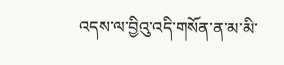འདས་ལ་བྱིའུ་འདི་གསོན་ན་མ་མི་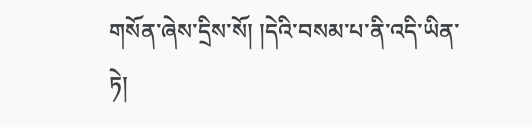གསོན་ཞེས་དྲིས་སོ། །དེའི་བསམ་པ་ནི་འདི་ཡིན་ཏེ།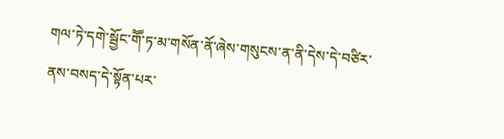གལ་ཏེ་དགེ་སྦྱོང་གཽ་ཏ་མ་གསོན་ནོ་ཞེས་གསུངས་ན་ནི་དེས་དེ་བཙིར་ནས་བསད་དེ་སྟོན་པར་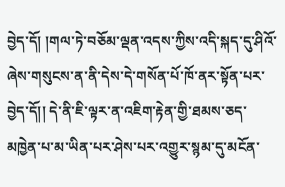བྱེད་དོ། །གལ་ཏེ་བཅོམ་ལྡན་འདས་ཀྱིས་འདི་སྐད་དུ་ཤིའོ་ཞེས་གསུངས་ན་ནི་དེས་དེ་གསོན་པོ་ཁོ་ནར་སྟོན་པར་བྱེད་དོ།། དེ་ནི་ཇི་ལྟར་ན་འཇིག་རྟེན་གྱི་ཐམས་ཅད་མཁྱེན་པ་མ་ཡིན་པར་ཤེས་པར་འགྱུར་སྙམ་དུ་མངོན་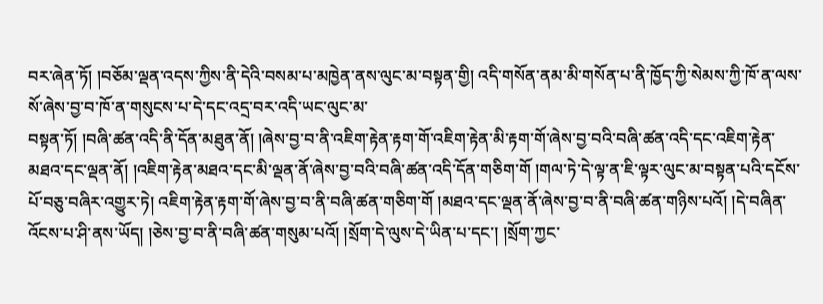བར་ཞེན་ཏོ། །བཅོམ་ལྡན་འདས་ཀྱིས་ནི་དེའི་བསམ་པ་མཁྱེན་ནས་ལུང་མ་བསྟན་གྱི། འདི་གསོན་ནམ་མི་གསོན་པ་ནི་ཁྱོད་ཀྱི་སེམས་ཀྱི་ཁོ་ན་ལས་སོ་ཞེས་བྱ་བ་ཁོ་ན་གསུངས་པ་དེ་དང་འདྲ་བར་འདི་ཡང་ལུང་མ་
བསྟན་ཏོ། །བཞི་ཚན་འདི་ནི་དོན་མཐུན་ནོ། །ཞེས་བྱ་བ་ནི་འཇིག་རྟེན་རྟག་གོ་འཇིག་རྟེན་མི་རྟག་གོ་ཞེས་བྱ་བའི་བཞི་ཚན་འདི་དང་འཇིག་རྟེན་མཐའ་དང་ལྡན་ནོ། །འཇིག་རྟེན་མཐའ་དང་མི་ལྡན་ནོ་ཞེས་བྱ་བའི་བཞི་ཚན་འདི་དོན་གཅིག་གོ །གལ་ཏེ་དེ་ལྟ་ན་ཇི་ལྟར་ལུང་མ་བསྟན་པའི་དངོས་པོ་བཅུ་བཞིར་འགྱུར་ཏེ། འཇིག་རྟེན་རྟག་གོ་ཞེས་བྱ་བ་ནི་བཞི་ཚན་གཅིག་གོ །མཐའ་དང་ལྡན་ནོ་ཞེས་བྱ་བ་ནི་བཞི་ཚན་གཉིས་པའོ། །དེ་བཞིན་འོངས་པ་ཤི་ནས་ཡོད། །ཅེས་བྱ་བ་ནི་བཞི་ཚན་གསུམ་པའོ། །སྲོག་དེ་ལུས་དེ་ཡིན་པ་དང་། །སྲོག་ཀྱང་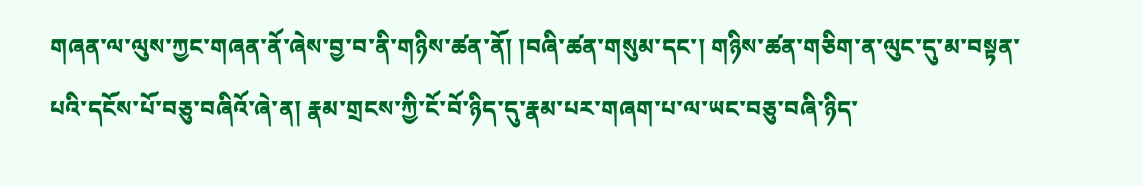གཞན་ལ་ལུས་ཀྱང་གཞན་ནོ་ཞེས་བྱ་བ་ནི་གཉིས་ཚན་ནོ། །བཞི་ཚན་གསུམ་དང་། གཉིས་ཚན་གཅིག་ན་ལུང་དུ་མ་བསྟན་པའི་དངོས་པོ་བཅུ་བཞིའོ་ཞེ་ན། རྣམ་གྲངས་ཀྱི་ངོ་བོ་ཉིད་དུ་རྣམ་པར་གཞག་པ་ལ་ཡང་བཅུ་བཞི་ཉིད་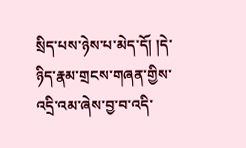སྲིད་པས་ཉེས་པ་མེད་དོ། །དེ་ཉིད་རྣམ་གྲངས་གཞན་གྱིས་འདྲི་འམ་ཞེས་བྱ་བ་འདི་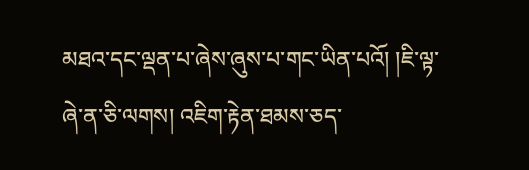མཐའ་དང་ལྡན་པ་ཞེས་ཞུས་པ་གང་ཡིན་པའོ། །ཇི་ལྟ་ཞེ་ན་ཅི་ལགས། འཇིག་རྟེན་ཐམས་ཅད་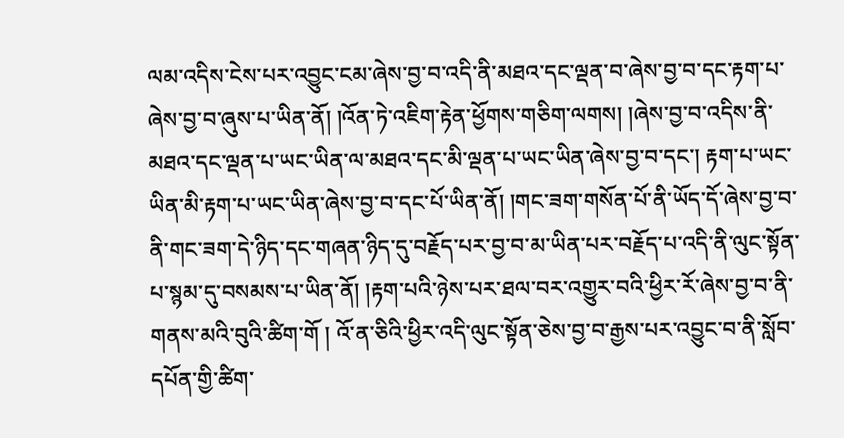ལམ་འདིས་ངེས་པར་འབྱུང་ངམ་ཞེས་བྱ་བ་འདི་ནི་མཐའ་དང་ལྡན་བ་ཞེས་བྱ་བ་དང་རྟག་པ་ཞེས་བྱ་བ་ཞུས་པ་ཡིན་ནོ། །འོན་ཏེ་འཇིག་རྟེན་ཕྱོགས་གཅིག་ལགས། །ཞེས་བྱ་བ་འདིས་ནི་མཐའ་དང་ལྡན་པ་ཡང་ཡིན་ལ་མཐའ་དང་མི་ལྡན་པ་ཡང་ཡིན་ཞེས་བྱ་བ་དང་། རྟག་པ་ཡང་ཡིན་མི་རྟག་པ་ཡང་ཡིན་ཞེས་བྱ་བ་དང་པོ་ཡིན་ནོ། །གང་ཟག་གསོན་པོ་ནི་ཡོད་དོ་ཞེས་བྱ་བ་ནི་གང་ཟག་དེ་ཉིད་དང་གཞན་ཉིད་དུ་བརྗོད་པར་བྱ་བ་མ་ཡིན་པར་བརྗོད་པ་འདི་ནི་ལུང་སྟོན་པ་སྙམ་དུ་བསམས་པ་ཡིན་ནོ། །རྟག་པའི་ཉེས་པར་ཐལ་བར་འགྱུར་བའི་ཕྱིར་རོ་ཞེས་བྱ་བ་ནི་གནས་མའི་བུའི་ཚིག་གོ ། འོ་ན་ཅིའི་ཕྱིར་འདི་ལུང་སྟོན་ཅེས་བྱ་བ་རྒྱས་པར་འབྱུང་བ་ནི་སློབ་དཔོན་གྱི་ཚིག་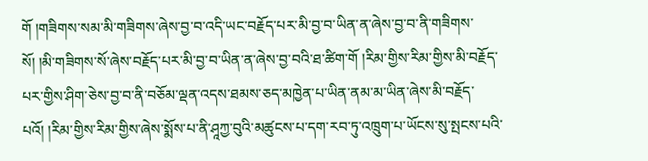གོ །གཟིགས་སམ་མི་གཟིགས་ཞེས་བྱ་བ་འདི་ཡང་བརྗོད་པར་མི་བྱ་བ་ཡིན་ན་ཞེས་བྱ་བ་ནི་གཟིགས་སོ། །མི་གཟིགས་སོ་ཞེས་བརྗོད་པར་མི་བྱ་བ་ཡིན་ན་ཞེས་བྱ་བའི་ཐ་ཚིག་གོ །རིམ་གྱིས་རིམ་གྱིས་མི་བརྗོད་པར་གྱིས་ཤིག་ཅེས་བྱ་བ་ནི་བཅོམ་ལྡན་འདས་ཐམས་ཅད་མཁྱེན་པ་ཡིན་ནམ་མ་ཡིན་ཞེས་མི་བརྗོད་པའོ། །རིམ་གྱིས་རིམ་གྱིས་ཞེས་སྨོས་པ་ནི་ཤཱཀྱ་བུའི་མཚུངས་པ་དག་རབ་ཏུ་འཁྲུག་པ་ཡོངས་སུ་སྤངས་པའི་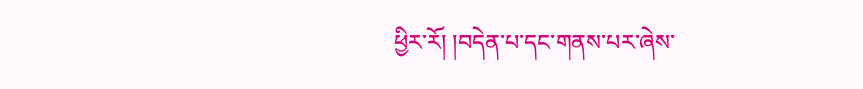ཕྱིར་རོ། །བདེན་པ་དང་གནས་པར་ཞེས་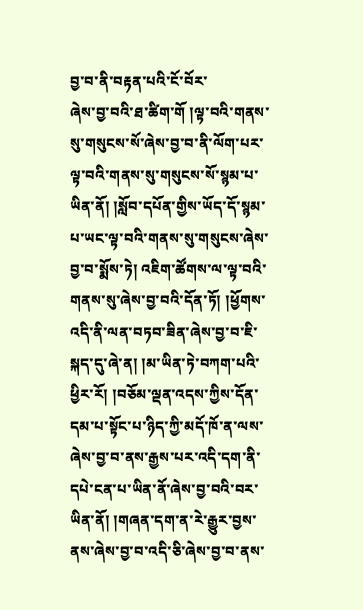བྱ་བ་ནི་བརྟན་པའི་ངོ་བོར་
ཞེས་བྱ་བའི་ཐ་ཚིག་གོ །ལྟ་བའི་གནས་སུ་གསུངས་སོ་ཞེས་བྱ་བ་ནི་ལོག་པར་ལྟ་བའི་གནས་སུ་གསུངས་སོ་སྙམ་པ་ཡིན་ནོ། །སློབ་དཔོན་གྱིས་ཡོད་དོ་སྙམ་པ་ཡང་ལྟ་བའི་གནས་སུ་གསུངས་ཞེས་བྱ་བ་སྨོས་ཏེ། འཇིག་ཚོགས་ལ་ལྟ་བའི་གནས་སུ་ཞེས་བྱ་བའི་དོན་ཏོ། །ཕྱོགས་འདི་ནི་ལན་བཏབ་ཟིན་ཞེས་བྱ་བ་ཇི་སྐད་དུ་ཞེ་ན། །མ་ཡིན་ཏེ་བཀག་པའི་ཕྱིར་རོ། །བཅོམ་ལྡན་འདས་ཀྱིས་དོན་དམ་པ་སྟོང་པ་ཉིད་ཀྱི་མདོ་ཁོ་ན་ལས་ཞེས་བྱ་བ་ནས་རྒྱས་པར་འདི་དག་ནི་དཔེ་ངན་པ་ཡིན་ནོ་ཞེས་བྱ་བའི་བར་ཡིན་ནོ། །གཞན་དག་ན་རེ་རྒྱུར་བྱས་ནས་ཞེས་བྱ་བ་འདི་ཅི་ཞེས་བྱ་བ་ནས་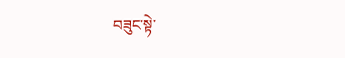བཟུང་སྟེ་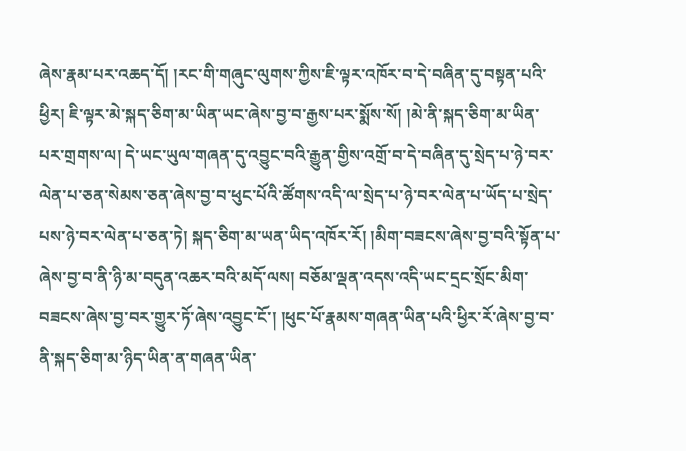ཞེས་རྣམ་པར་འཆད་དོ། །རང་གི་གཞུང་ལུགས་ཀྱིས་ཇི་ལྟར་འཁོར་བ་དེ་བཞིན་དུ་བསྟན་པའི་ཕྱིར། ཇི་ལྟར་མེ་སྐད་ཅིག་མ་ཡིན་ཡང་ཞེས་བྱ་བ་རྒྱས་པར་སྨོས་སོ། །མེ་ནི་སྐད་ཅིག་མ་ཡིན་པར་གྲགས་ལ། དེ་ཡང་ཡུལ་གཞན་དུ་འབྱུང་བའི་རྒྱུན་གྱིས་འགྲོ་བ་དེ་བཞིན་དུ་སྲེད་པ་ཉེ་བར་ལེན་པ་ཅན་སེམས་ཅན་ཞེས་བྱ་བ་ཕུང་པོའི་ཚོགས་འདི་ལ་སྲེད་པ་ཉེ་བར་ལེན་པ་ཡོད་པ་སྲེད་པས་ཉེ་བར་ལེན་པ་ཅན་ཏེ། སྐད་ཅིག་མ་ཡན་ཡིད་འཁོར་རོ། །མིག་བཟངས་ཞེས་བྱ་བའི་སྟོན་པ་ཞེས་བྱ་བ་ནི་ཉི་མ་བདུན་འཆར་བའི་མདོ་ལས། བཅོམ་ལྡན་འདས་འདི་ཡང་དྲང་སྲོང་མིག་བཟངས་ཞེས་བྱ་བར་གྱུར་ཏོ་ཞེས་འབྱུང་ངོ་། །ཕུང་པོ་རྣམས་གཞན་ཡིན་པའི་ཕྱིར་རོ་ཞེས་བྱ་བ་ནི་སྐད་ཅིག་མ་ཉིད་ཡིན་ན་གཞན་ཡིན་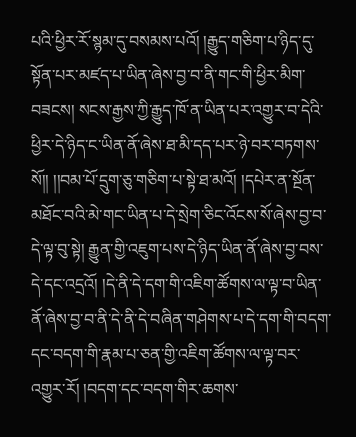པའི་ཕྱིར་རོ་སྙམ་དུ་བསམས་པའོ། །རྒྱུད་གཅིག་པ་ཉིད་དུ་སྟོན་པར་མཛད་པ་ཡིན་ཞེས་བྱ་བ་ནི་གང་གི་ཕྱིར་མིག་བཟངས། སངས་རྒྱས་ཀྱི་རྒྱུད་ཁོ་ན་ཡིན་པར་འགྱུར་བ་དེའི་ཕྱིར་དེ་ཉིད་ང་ཡིན་ནོ་ཞེས་ཐ་མི་དད་པར་ཉེ་བར་བཏགས་སོ།། །།བམ་པོ་དྲུག་ཅུ་གཅིག་པ་སྟེ་ཐ་མའོ། །དཔེར་ན་སྔོན་མཐོང་བའི་མེ་གང་ཡིན་པ་དེ་སྲེག་ཅིང་འོངས་སོ་ཞེས་བྱ་བ་དེ་ལྟ་བུ་སྟེ། རྒྱུན་གྱི་འཇུག་པས་དེ་ཉིད་ཡིན་ནོ་ཞེས་བྱ་བས་དེ་དང་འདྲའོ། །དེ་ནི་དེ་དག་གི་འཇིག་ཚོགས་ལ་ལྟ་བ་ཡིན་ནོ་ཞེས་བྱ་བ་ནི་དེ་ནི་དེ་བཞིན་གཤེགས་པ་དེ་དག་གི་བདག་དང་བདག་གི་རྣམ་པ་ཅན་གྱི་འཇིག་ཚོགས་ལ་ལྟ་བར་འགྱུར་རོ། །བདག་དང་བདག་གིར་ཆགས་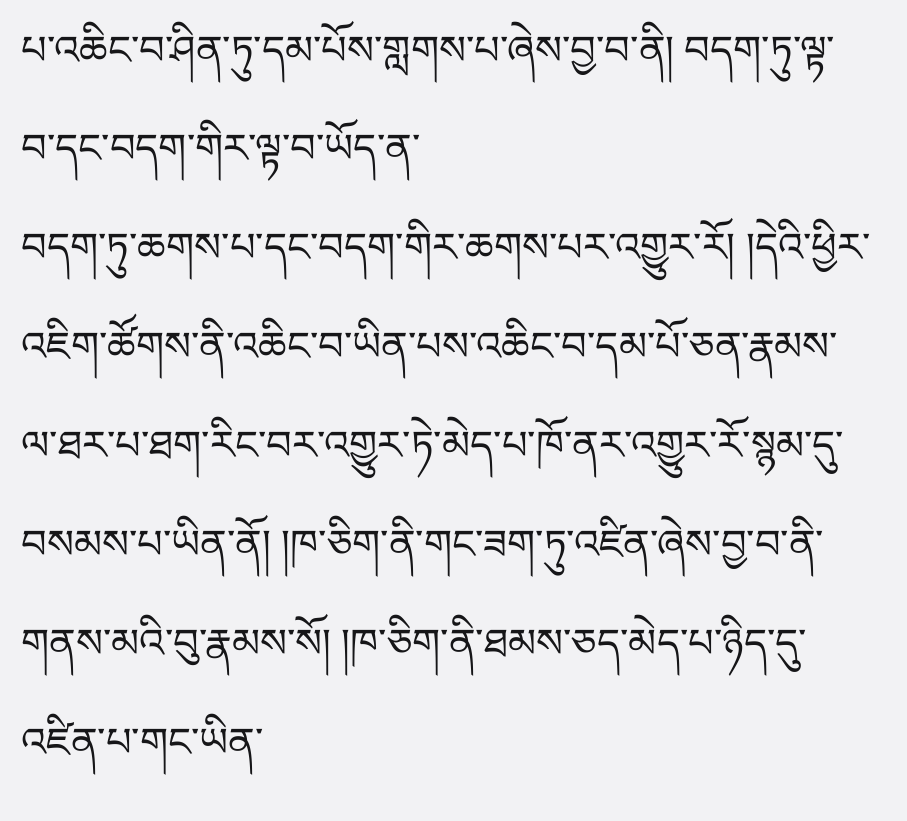པ་འཆིང་བ་ཤིན་ཏུ་དམ་པོས་གླགས་པ་ཞེས་བྱ་བ་ནི། བདག་ཏུ་ལྟ་བ་དང་བདག་གིར་ལྟ་བ་ཡོད་ན་
བདག་ཏུ་ཆགས་པ་དང་བདག་གིར་ཆགས་པར་འགྱུར་རོ། །དེའི་ཕྱིར་འཇིག་ཚོགས་ནི་འཆིང་བ་ཡིན་པས་འཆིང་བ་དམ་པོ་ཅན་རྣམས་ལ་ཐར་པ་ཐག་རིང་བར་འགྱུར་ཏེ་མེད་པ་ཁོ་ནར་འགྱུར་རོ་སྙམ་དུ་བསམས་པ་ཡིན་ནོ། །ཁ་ཅིག་ནི་གང་ཟག་ཏུ་འཛིན་ཞེས་བྱ་བ་ནི་གནས་མའི་བུ་རྣམས་སོ། །ཁ་ཅིག་ནི་ཐམས་ཅད་མེད་པ་ཉིད་དུ་འཛིན་པ་གང་ཡིན་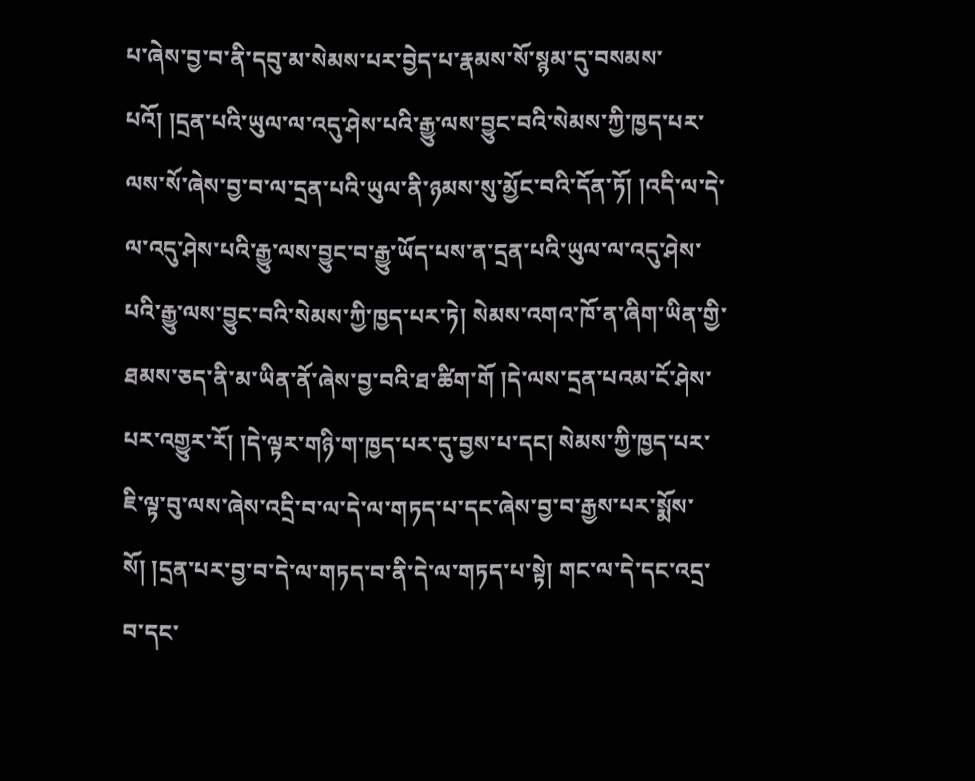པ་ཞེས་བྱ་བ་ནི་དབུ་མ་སེམས་པར་བྱེད་པ་རྣམས་སོ་སྙམ་དུ་བསམས་པའོ། །དྲན་པའི་ཡུལ་ལ་འདུ་ཤེས་པའི་རྒྱུ་ལས་བྱུང་བའི་སེམས་ཀྱི་ཁྱད་པར་ལས་སོ་ཞེས་བྱ་བ་ལ་དྲན་པའི་ཡུལ་ནི་ཉམས་སུ་མྱོང་བའི་དོན་ཏོ། །འདི་ལ་དེ་ལ་འདུ་ཤེས་པའི་རྒྱུ་ལས་བྱུང་བ་རྒྱུ་ཡོད་པས་ན་དྲན་པའི་ཡུལ་ལ་འདུ་ཤེས་པའི་རྒྱུ་ལས་བྱུང་བའི་སེམས་ཀྱི་ཁྱད་པར་ཏེ། སེམས་འགའ་ཁོ་ན་ཞིག་ཡིན་གྱི་ཐམས་ཅད་ནི་མ་ཡིན་ནོ་ཞེས་བྱ་བའི་ཐ་ཚིག་གོ །དེ་ལས་དྲན་པའམ་ངོ་ཤེས་པར་འགྱུར་རོ། །དེ་ལྟར་གཉི་ག་ཁྱད་པར་དུ་བྱས་པ་དང། སེམས་ཀྱི་ཁྱད་པར་ཇི་ལྟ་བུ་ལས་ཞེས་འདྲི་བ་ལ་དེ་ལ་གཏད་པ་དང་ཞེས་བྱ་བ་རྒྱས་པར་སྨོས་སོ། །དྲན་པར་བྱ་བ་དེ་ལ་གཏད་བ་ནི་དེ་ལ་གཏད་པ་སྟེ། གང་ལ་དེ་དང་འདྲ་བ་དང་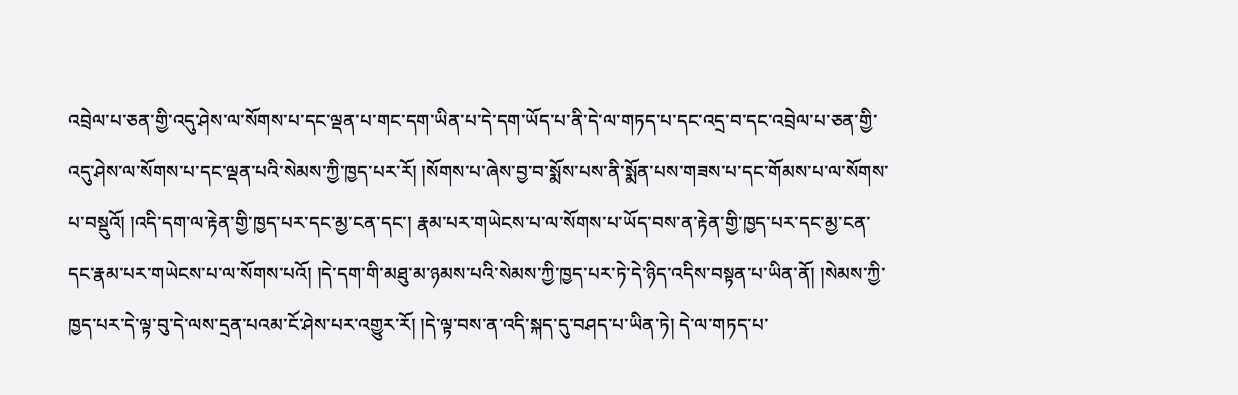འབྲེལ་པ་ཅན་གྱི་འདུ་ཤེས་ལ་སོགས་པ་དང་ལྡན་པ་གང་དག་ཡིན་པ་དེ་དག་ཡོད་པ་ནི་དེ་ལ་གཏད་པ་དང་འདྲ་བ་དང་འབྲེལ་པ་ཅན་གྱི་འདུ་ཤེས་ལ་སོགས་པ་དང་ལྡན་པའི་སེམས་ཀྱི་ཁྱད་པར་རོ། །སོགས་པ་ཞེས་བྱ་བ་སྨོས་པས་ནི་སྨོན་པས་གཟས་པ་དང་གོམས་པ་ལ་སོགས་པ་བསྡུའོ། །འདི་དག་ལ་རྟེན་གྱི་ཁྱད་པར་དང་མྱ་ངན་དང་། རྣམ་པར་གཡེངས་པ་ལ་སོགས་པ་ཡོད་བས་ན་རྟེན་གྱི་ཁྱད་པར་དང་མྱ་ངན་དང་རྣམ་པར་གཡེངས་པ་ལ་སོགས་པའོ། །དེ་དག་གི་མཐུ་མ་ཉམས་པའི་སེམས་ཀྱི་ཁྱད་པར་ཏེ་དེ་ཉིད་འདིས་བསྟན་པ་ཡིན་ནོ། །སེམས་ཀྱི་ཁྱད་པར་དེ་ལྟ་བུ་དེ་ལས་དྲན་པའམ་ངོ་ཤེས་པར་འགྱུར་རོ། །དེ་ལྟ་བས་ན་འདི་སྐད་དུ་བཤད་པ་ཡིན་ཏེ། དེ་ལ་གཏད་པ་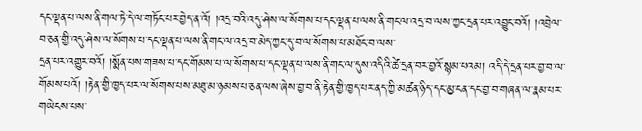དང་ལྡན་པ་ལས་ནི་གལ་ཏེ་དེ་ལ་གཏོང་པར་བྱེད་ན་འོ། །འདྲ་བའི་འདུ་ཤེས་ལ་སོགས་པ་དང་ལྡན་པ་ལས་ནི་གང་ལ་འདྲ་བ་ལས་ཀྱང་དྲན་པར་འབྱུང་བའོ། །འབྲེལ་བ་ཅན་གྱི་འདུ་ཤེས་ལ་སོགས་པ་དང་ལྡན་པ་ལས་ནི་གང་ལ་འདྲ་བ་མེད་ཀྱང་དུ་བ་ལ་སོགས་པ་མཐོང་བ་ལས་
དྲན་པར་འགྱུར་བའོ། །སྨོན་པས་གཟས་པ་དང་གོམས་པ་ལ་སོགས་པ་དང་ལྡན་པ་ལས་ནི་གང་ལ་དུས་འདིའི་ཚེ་དྲན་བར་བྱའོ་སྙམ་པའམ། འདི་དེ་དྲན་པར་བྱ་བ་ལ་གོམས་པའོ། །རྟེན་གྱི་ཁྱད་པར་ལ་སོགས་པས་མཐུ་མ་ཉམས་པ་ཅན་ལས་ཞེས་བྱ་བ་ནི་རྟེན་གྱི་ཁྱད་པར་ནད་ཀྱི་མཚན་ཉིད་དང་མྱ་ངན་དང་བྱ་བ་གཞན་ལ་རྣམ་པར་གཡེངས་པས་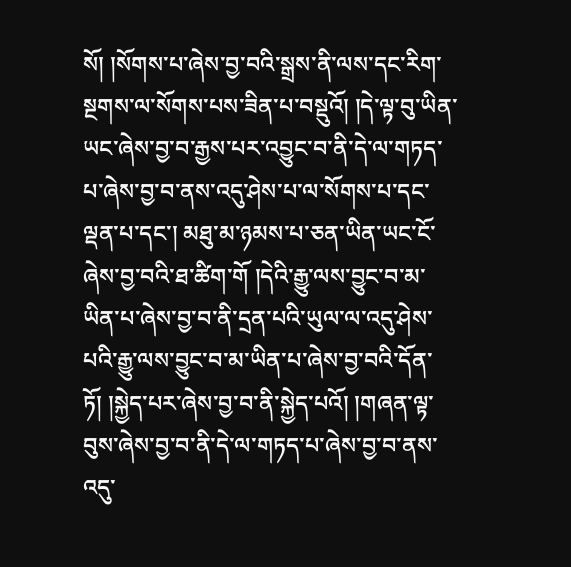སོ། །སོགས་པ་ཞེས་བྱ་བའི་སྒྲས་ནི་ལས་དང་རིག་སྔགས་ལ་སོགས་པས་ཟིན་པ་བསྡུའོ། །དེ་ལྟ་བུ་ཡིན་ཡང་ཞེས་བྱ་བ་རྒྱས་པར་འབྱུང་བ་ནི་དེ་ལ་གཏད་པ་ཞེས་བྱ་བ་ནས་འདུ་ཤེས་པ་ལ་སོགས་པ་དང་ལྡན་པ་དང་། མཐུ་མ་ཉམས་པ་ཅན་ཡིན་ཡང་ངོ་ཞེས་བྱ་བའི་ཐ་ཚིག་གོ །དེའི་རྒྱུ་ལས་བྱུང་བ་མ་ཡིན་པ་ཞེས་བྱ་བ་ནི་དྲན་པའི་ཡུལ་ལ་འདུ་ཤེས་པའི་རྒྱུ་ལས་བྱུང་བ་མ་ཡིན་པ་ཞེས་བྱ་བའི་དོན་ཏོ། །སྐྱེད་པར་ཞེས་བྱ་བ་ནི་སྐྱེད་པའོ། །གཞན་ལྟ་བུས་ཞེས་བྱ་བ་ནི་དེ་ལ་གཏད་པ་ཞེས་བྱ་བ་ནས་འདུ་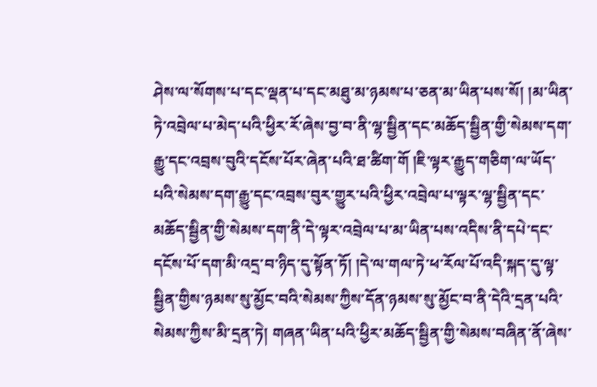ཤེས་ལ་སོགས་པ་དང་ལྡན་པ་དང་མཐུ་མ་ཉམས་པ་ཅན་མ་ཡིན་པས་སོ། །མ་ཡིན་ཏེ་འབྲེལ་པ་མེད་པའི་ཕྱིར་རོ་ཞེས་བྱ་བ་ནི་ལྷ་སྦྱིན་དང་མཆོད་སྦྱིན་གྱི་སེམས་དག་རྒྱུ་དང་འབྲས་བུའི་དངོས་པོར་ཞེན་པའི་ཐ་ཚིག་གོ །ཇི་ལྟར་རྒྱུད་གཅིག་ལ་ཡོད་པའི་སེམས་དག་རྒྱུ་དང་འབྲས་བུར་གྱུར་པའི་ཕྱིར་འབྲེལ་པ་ལྟར་ལྷ་སྦྱིན་དང་མཆོད་སྦྱིན་གྱི་སེམས་དག་ནི་དེ་ལྟར་འབྲེལ་པ་མ་ཡིན་པས་འདིས་ནི་དཔེ་དང་དངོས་པོ་དག་མི་འདྲ་བ་ཉིད་དུ་སྟོན་ཏོ། །དེ་ལ་གལ་ཏེ་ཕ་རོལ་པོ་འདི་སྐད་དུ་ལྟ་སྦྱིན་གྱིས་ཉམས་སུ་མྱོང་བའི་སེམས་ཀྱིས་དོན་ཉམས་སུ་མྱོང་བ་ནི་དེའི་དྲན་པའི་སེམས་ཀྱིས་མི་དྲན་ཏེ། གཞན་ཡིན་པའི་ཕྱིར་མཆོད་སྦྱིན་གྱི་སེམས་བཞིན་ནོ་ཞེས་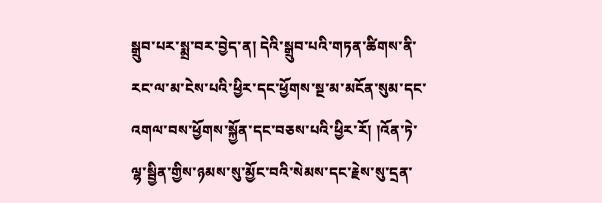སྒྲུབ་པར་སྨྲ་བར་བྱེད་ན། དེའི་སྒྲུབ་པའི་གཏན་ཚིགས་ནི་རང་ལ་མ་ངེས་པའི་ཕྱིར་དང་ཕྱོགས་སྔ་མ་མངོན་སུམ་དང་འགལ་བས་ཕྱོགས་སྐྱོན་དང་བཅས་པའི་ཕྱིར་རོ། །འོན་ཏེ་ལྷ་སྦྱིན་གྱིས་ཉམས་སུ་མྱོང་བའི་སེམས་དང་རྗེས་སུ་དྲན་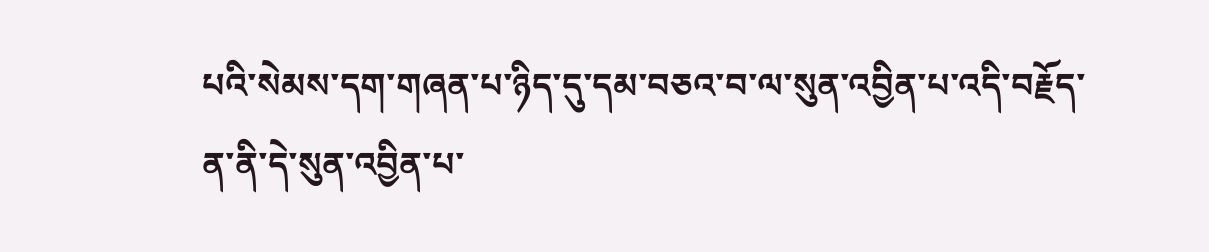པའི་སེམས་དག་གཞན་པ་ཉིད་དུ་དམ་བཅའ་བ་ལ་སུན་འབྱིན་པ་འདི་བརྗོད་ན་ནི་དེ་སུན་འབྱིན་པ་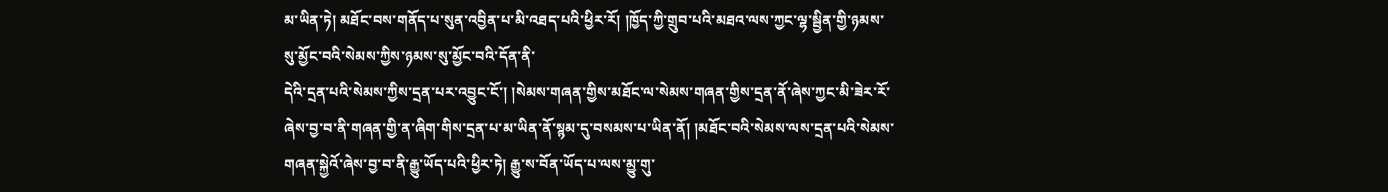མ་ཡིན་ཏེ། མཐོང་བས་གནོད་པ་སུན་འབྱིན་པ་མི་འཐད་པའི་ཕྱིར་རོ། །ཁྱོད་ཀྱི་གྲུབ་པའི་མཐའ་ལས་ཀྱང་ལྷ་སྦྱིན་གྱི་ཉམས་སུ་མྱོང་བའི་སེམས་ཀྱིས་ཉམས་སུ་མྱོང་བའི་དོན་ནི་
དེའི་དྲན་པའི་སེམས་ཀྱིས་དྲན་པར་འབྱུང་ངོ་། །སེམས་གཞན་གྱིས་མཐོང་ལ་སེམས་གཞན་གྱིས་དྲན་ནོ་ཞེས་ཀྱང་མི་ཟེར་རོ་ཞེས་བྱ་བ་ནི་གཞན་གྱི་ན་ཞིག་གིས་དྲན་པ་མ་ཡིན་ནོ་སྙམ་དུ་བསམས་པ་ཡིན་ནོ། །མཐོང་བའི་སེམས་ལས་དྲན་པའི་སེམས་གཞན་སྐྱེའོ་ཞེས་བྱ་བ་ནི་རྒྱུ་ཡོད་པའི་ཕྱིར་ཏེ། རྒྱུ་ས་བོན་ཡོད་པ་ལས་མྱུ་གུ་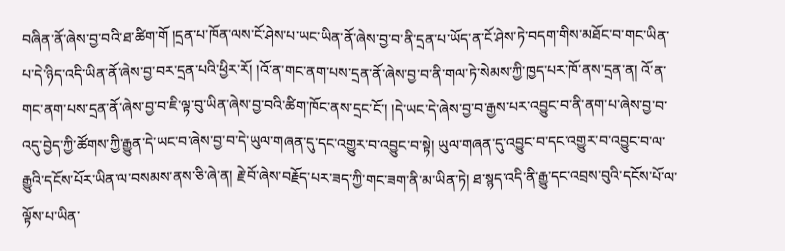བཞིན་ནོ་ཞེས་བྱ་བའི་ཐ་ཚིག་གོ །དྲན་པ་ཁོན་ལས་ངོ་ཤེས་པ་ཡང་ཡིན་ནོ་ཞེས་བྱ་བ་ནི་དྲན་པ་ཡོད་ན་ངོ་ཤེས་ཏེ་བདག་གིས་མཐོང་བ་གང་ཡིན་པ་དེ་ཉིད་འདི་ཡིན་ནོ་ཞེས་བྱ་བར་དྲན་པའི་ཕྱིར་རོ། །འོ་ན་གང་ནག་པས་དྲན་ནོ་ཞེས་བྱ་བ་ནི་གལ་ཏེ་སེམས་ཀྱི་ཁྱད་པར་ཁོ་ནས་དྲན་ན། འོ་ན་གང་ནག་པས་དྲན་ནོ་ཞེས་བྱ་བ་ཇི་ལྟ་བུ་ཡིན་ཞེས་བྱ་བའི་ཚིག་ཁོང་ནས་དྲང་ངོ་། །དེ་ཡང་དེ་ཞེས་བྱ་བ་རྒྱས་པར་འབྱུང་བ་ནི་ནག་པ་ཞེས་བྱ་བ་འདུ་བྱེད་ཀྱི་ཚོགས་ཀྱི་རྒྱུན་དེ་ཡང་བ་ཞེས་བྱ་བ་དེ་ཡུལ་གཞན་དུ་དང་འགྱུར་བ་འབྱུང་བ་སྟེ། ཡུལ་གཞན་དུ་འབྱུང་བ་དང་འགྱུར་བ་འབྱུང་བ་ལ་རྒྱུའི་དངོས་པོར་ཡིན་ལ་བསམས་ནས་ཅི་ཞེ་ན། རྗེ་བོ་ཞེས་བརྗོད་པར་ཟད་ཀྱི་གང་ཟག་ནི་མ་ཡིན་ཏེ། ཐ་སྙད་འདི་ནི་རྒྱུ་དང་འབྲས་བུའི་དངོས་པོ་ལ་ལྟོས་པ་ཡིན་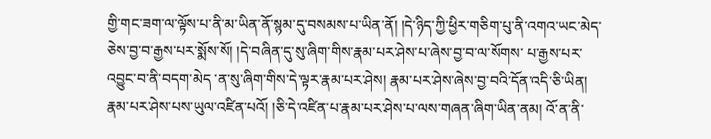གྱི་གང་ཟག་ལ་ལྟོས་པ་ནི་མ་ཡིན་ནོ་སྙམ་དུ་བསམས་པ་ཡིན་ནོ། །དེ་ཉིད་ཀྱི་ཕྱིར་གཅིག་པུ་ནི་འགའ་ཡང་མེད་ཅེས་བྱ་བ་རྒྱས་པར་སྨོས་སོ། །དེ་བཞིན་དུ་སུ་ཞིག་གིས་རྣམ་པར་ཤེས་པ་ཞེས་བྱ་བ་ལ་སོགས་ པ་རྒྱས་པར་འབྱུང་བ་ནི་བདག་མེད ་ན་སུ་ཞིག་གིས་དེ་ལྟར་རྣམ་པར་ཤེས། རྣམ་པར་ཤེས་ཞེས་བྱ་བའི་དོན་འདི་ཅི་ཡིན། རྣམ་པར་ཤེས་པས་ཡུལ་འཛིན་པའོ། །ཅི་དེ་འཛིན་པ་རྣམ་པར་ཤེས་པ་ལས་གཞན་ཞིག་ཡིན་ནམ། འོ་ན་ནི་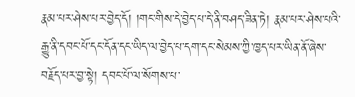རྣམ་པར་ཤེས་པར་བྱེད་དོ། །གང་གིས་དེ་བྱེད་པ་དེ་ནི་བཤད་ཟིན་ཏེ། རྣམ་པར་ཤེས་པའི་རྒྱུ་ནི་དབང་པོ་དང་དོན་དང་ཡིད་ལ་བྱེད་པ་དག་དང་སེམས་ཀྱི་ཁྱད་པར་ཡིན་ནོ་ཞེས་བརྗོད་པར་བྱ་སྟེ། དབང་པོ་ལ་སོགས་པ་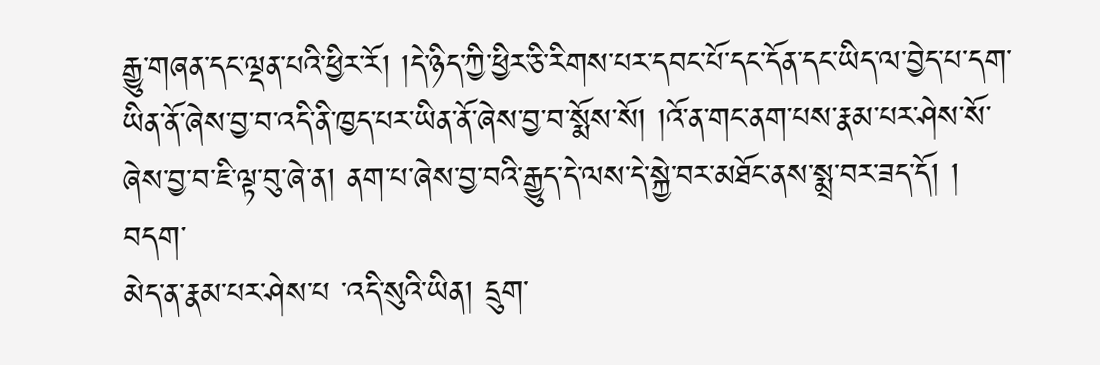རྒྱུ་གཞན་དང་ལྡན་པའི་ཕྱིར་རོ། །དེ་ཉིད་ཀྱི་ཕྱིར་ཅི་རིགས་པར་དབང་པོ་དང་དོན་དང་ཡིད་ལ་བྱེད་པ་དག་ཡིན་ནོ་ཞེས་བྱ་བ་འདི་ནི་ཁྱད་པར་ཡིན་ནོ་ཞེས་བྱ་བ་སྨོས་སོ། །འོ་ན་གང་ནག་པས་རྣམ་པར་ཤེས་སོ་ཞེས་བྱ་བ་ཇི་ལྟ་བུ་ཞེ་ན། ནག་པ་ཞེས་བྱ་བའི་རྒྱུད་དེ་ལས་དེ་སྐྱེ་བར་མཐོང་ནས་སྨྲ་བར་ཟད་དོ། ། བདག་
མེད་ན་རྣམ་པར་ཤེས་པ ་འདི་སུའི་ཡིན། དྲུག་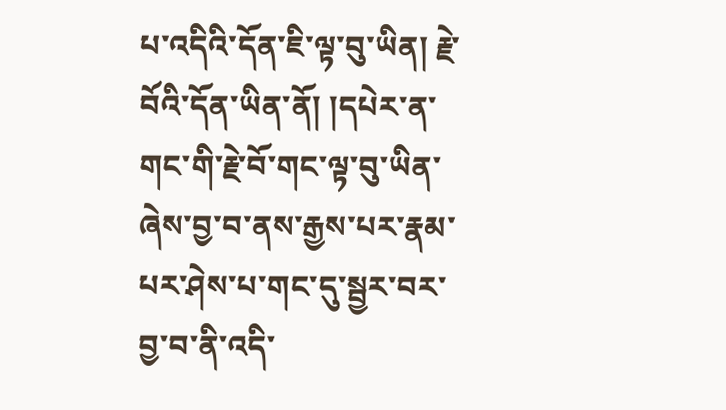པ་འདིའི་དོན་ཇི་ལྟ་བུ་ཡིན། རྗེ་བོའི་དོན་ཡིན་ནོ། །དཔེར་ན་གང་གི་རྗེ་བོ་གང་ལྟ་བུ་ཡིན་ཞེས་བྱ་བ་ནས་རྒྱས་པར་རྣམ་པར་ཤེས་པ་གང་དུ་སྦྱར་བར་བྱ་བ་ནི་འདི་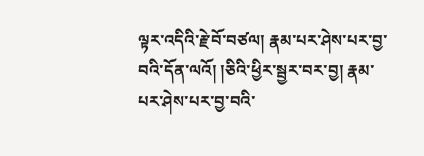ལྟར་འདིའི་རྗེ་བོ་བཙལ། རྣམ་པར་ཤེས་པར་བྱ་བའི་དོན་ལའོ། །ཅིའི་ཕྱིར་སྦྱར་བར་བྱ། རྣམ་པར་ཤེས་པར་བྱ་བའི་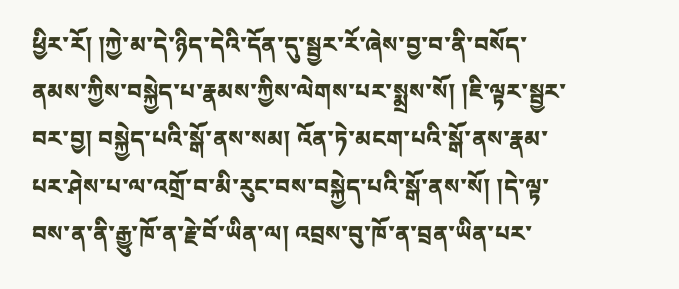ཕྱིར་རོ། །ཀྱེ་མ་དེ་ཉིད་དེའི་དོན་དུ་སྦྱར་རོ་ཞེས་བྱ་བ་ནི་བསོད་ནམས་ཀྱིས་བསྐྱེད་པ་རྣམས་ཀྱིས་ལེགས་པར་སྨྲས་སོ། །ཇི་ལྟར་སྦྱར་བར་བྱ། བསྐྱེད་པའི་སྒོ་ནས་སམ། འོན་ཏེ་མངག་པའི་སྒོ་ནས་རྣམ་པར་ཤེས་པ་ལ་འགྲོ་བ་མི་རུང་བས་བསྐྱེད་པའི་སྒོ་ནས་སོ། །དེ་ལྟ་བས་ན་ནི་རྒྱུ་ཁོ་ན་རྗེ་བོ་ཡིན་ལ། འབྲས་བུ་ཁོ་ན་བྲན་ཡིན་པར་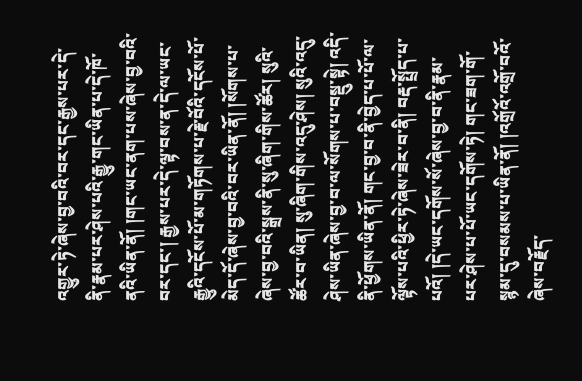འགྱུར་ཏེ་ཞེས་བྱ་བའི་བར་དང་རྒྱས་པར་དེ་ནི་རྣམ་པར་ཤེས་པའི་རྒྱུ་གང་ཡིན་པ་དེ་ཁོ་ནའི་ཡིན་ནོ། །གང་ཡང་ནག་པས་ཞེས་བྱ་བའི་བར་དང་། རྒྱས་པར་དེ་ལྟ་བས་ན་དེ་ལ་ཡང་རྒྱུའི་དངོས་པོ་མ་གཏོགས་པ་རྗེ་བོའི་དངོས་པོ་མེད་དོ་ཞེས་བྱ་བའི་བར་ཡིན་ནོ། །སོགས་པ་ཞེས་བྱ་བའི་སྒྲས་ནི་སུ་ཞིག་གིས་ཚོར། སུའི་ཚོར་བ་ཡིན། སུ་ཞིག་གིས་འདུ་ཤེས། སུའི་འདུ་ཤེས་ཡིན་ཞེས་བྱ་བ་ལ་སོགས་པ་བསྡུ་སྟེ། འདི་ནི་ཕྱོགས་ཡིན་ནོ། གང་བྱ་བ་ནི་བྱེད་པ་པོ་ལ་ལྟོས་པའི་ཕྱིར་ཏེ་ཞེས་ཟེར་བ་ནི། བརྡ་སྤྲོད་པ་པའོ། །དེ་ཡང་དགོས་སོ་ཞེས་བྱ་བ་ནི་རྣམ་པར་ཤེས་པ་པོ་ཡང་དགོས་ཏེ། གང་ཟག་གོ་སྙམ་དུ་བསམས་པ་ཡིན་ནོ། །འགྲོའོ་འགྲོ་བའོ་ཞེས་བརྗོད་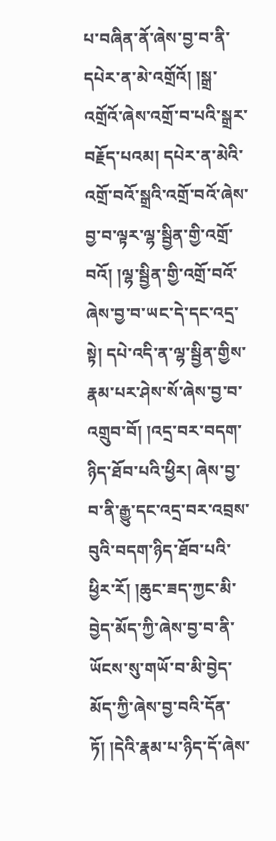པ་བཞིན་ནོ་ཞེས་བྱ་བ་ནི་དཔེར་ན་མེ་འགྲོའོ། །སྒྲ་འགྲོའོ་ཞེས་འགྲོ་བ་པའི་སྒྲར་བརྗོད་པའམ། དཔེར་ན་མེའི་འགྲོ་བའོ་སྒྲའི་འགྲོ་བའོ་ཞེས་བྱ་བ་ལྟར་ལྷ་སྦྱིན་གྱི་འགྲོ་བའོ། །ལྷ་སྦྱིན་གྱི་འགྲོ་བའོ་ཞེས་བྱ་བ་ཡང་དེ་དང་འདྲ་སྟེ། དཔེ་འདི་ན་ལྷ་སྦྱིན་གྱིས་རྣམ་པར་ཤེས་སོ་ཞེས་བྱ་བ་འགྲུབ་བོ། །འདྲ་བར་བདག་ཉིད་ཐོབ་པའི་ཕྱིར། ཞེས་བྱ་བ་ནི་རྒྱུ་དང་འདྲ་བར་འབྲས་བུའི་བདག་ཉིད་ཐོབ་པའི་ཕྱིར་རོ། །ཆུང་ཟད་ཀྱང་མི་བྱེད་མོད་ཀྱི་ཞེས་བྱ་བ་ནི་ཡོངས་སུ་གཡོ་བ་མི་བྱེད་མོད་ཀྱི་ཞེས་བྱ་བའི་དོན་ཏོ། །དེའི་རྣམ་པ་ཉིད་དོ་ཞེས་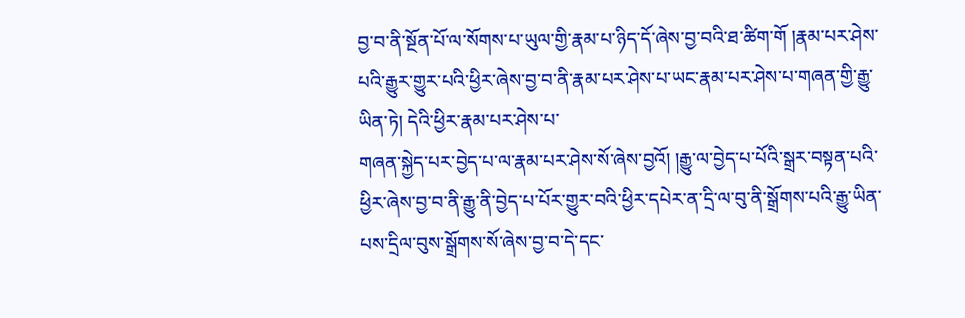བྱ་བ་ནི་སྔོན་པོ་ལ་སོགས་པ་ཡུལ་གྱི་རྣམ་པ་ཉིད་དོ་ཞེས་བྱ་བའི་ཐ་ཚིག་གོ །རྣམ་པར་ཤེས་པའི་རྒྱུར་གྱུར་པའི་ཕྱིར་ཞེས་བྱ་བ་ནི་རྣམ་པར་ཤེས་པ་ཡང་རྣམ་པར་ཤེས་པ་གཞན་གྱི་རྒྱུ་ཡིན་ཏེ། དེའི་ཕྱིར་རྣམ་པར་ཤེས་པ་
གཞན་སྐྱེད་པར་བྱེད་པ་ལ་རྣམ་པར་ཤེས་སོ་ཞེས་བྱའོ། །རྒྱུ་ལ་བྱེད་པ་པོའི་སྒྲར་བསྟན་པའི་ཕྱིར་ཞེས་བྱ་བ་ནི་རྒྱུ་ནི་བྱེད་པ་པོར་གྱུར་བའི་ཕྱིར་དཔེར་ན་དྲི་ལ་བུ་ནི་སྒྲོགས་པའི་རྒྱུ་ཡིན་པས་དྲིལ་བུས་སྒྲོགས་སོ་ཞེས་བྱ་བ་དེ་དང་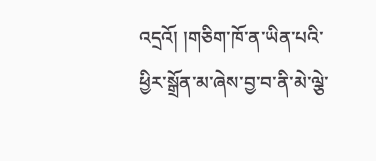འདྲའོ། །གཅིག་ཁོ་ན་ཡིན་པའི་ཕྱིར་སྒྲོན་མ་ཞེས་བྱ་བ་ནི་མེ་ལྕེ་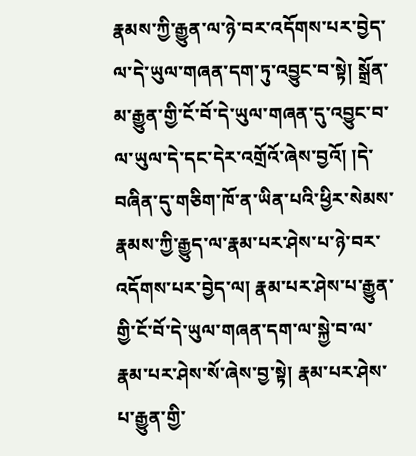རྣམས་ཀྱི་རྒྱུན་ལ་ཉེ་བར་འདོགས་པར་བྱེད་ལ་དེ་ཡུལ་གཞན་དག་ཏུ་འབྱུང་བ་སྟེ། སྒྲོན་མ་རྒྱུན་གྱི་ངོ་བོ་དེ་ཡུལ་གཞན་དུ་འབྱུང་བ་ལ་ཡུལ་དེ་དང་དེར་འགྲོའོ་ཞེས་བྱའོ། །དེ་བཞིན་དུ་གཅིག་ཁོ་ན་ཡིན་པའི་ཕྱིར་སེམས་རྣམས་ཀྱི་རྒྱུད་ལ་རྣམ་པར་ཤེས་པ་ཉེ་བར་འདོགས་པར་བྱེད་ལ། རྣམ་པར་ཤེས་པ་རྒྱུན་གྱི་ངོ་བོ་དེ་ཡུལ་གཞན་དག་ལ་སྐྱེ་བ་ལ་རྣམ་པར་ཤེས་སོ་ཞེས་བྱ་སྟེ། རྣམ་པར་ཤེས་པ་རྒྱུན་གྱི་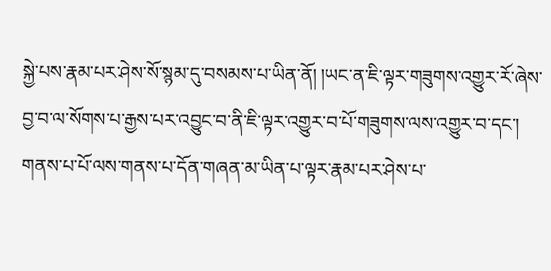སྐྱེ་པས་རྣམ་པར་ཤེས་སོ་སྙམ་དུ་བསམས་པ་ཡིན་ནོ། །ཡང་ན་ཇི་ལྟར་གཟུགས་འགྱུར་རོ་ཞེས་བྱ་བ་ལ་སོགས་པ་རྒྱས་པར་འབྱུང་བ་ནི་ཇི་ལྟར་འགྱུར་བ་པོ་གཟུགས་ལས་འགྱུར་བ་དང་། གནས་པ་པོ་ལས་གནས་པ་དོན་གཞན་མ་ཡིན་པ་ལྟར་རྣམ་པར་ཤེས་པ་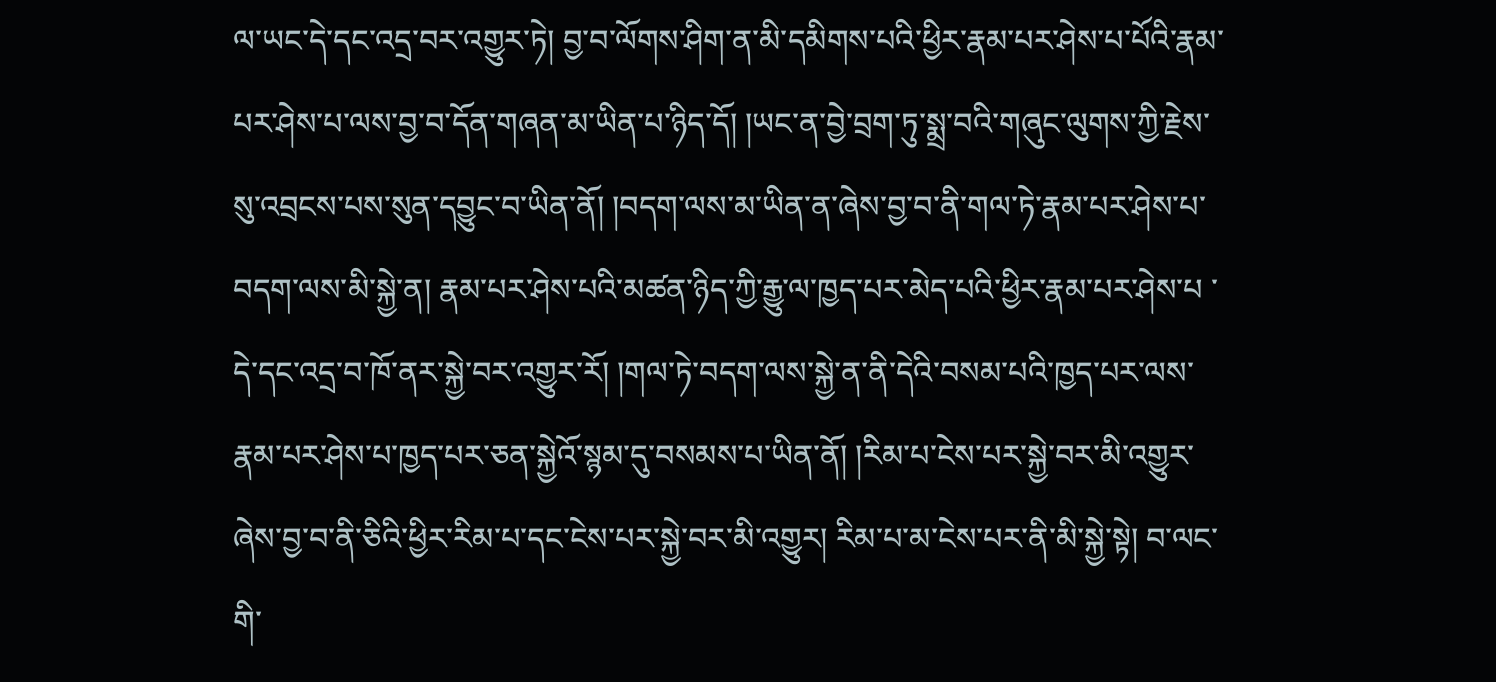ལ་ཡང་དེ་དང་འདྲ་བར་འགྱུར་ཏེ། བྱ་བ་ལོགས་ཤིག་ན་མི་དམིགས་པའི་ཕྱིར་རྣམ་པར་ཤེས་པ་པོའི་རྣམ་པར་ཤེས་པ་ལས་བྱ་བ་དོན་གཞན་མ་ཡིན་པ་ཉིད་དོ། །ཡང་ན་བྱེ་བྲག་ཏུ་སྨྲ་བའི་གཞུང་ལུགས་ཀྱི་རྗེས་སུ་འབྲངས་པས་སུན་དབྱུང་བ་ཡིན་ནོ། །བདག་ལས་མ་ཡིན་ན་ཞེས་བྱ་བ་ནི་གལ་ཏེ་རྣམ་པར་ཤེས་པ་ བདག་ལས་མི་སྐྱེ་ན། རྣམ་པར་ཤེས་པའི་མཚན་ཉིད་ཀྱི་རྒྱུ་ལ་ཁྱད་པར་མེད་པའི་ཕྱིར་རྣམ་པར་ཤེས་པ ་དེ་དང་འདྲ་བ་ཁོ་ནར་སྐྱེ་བར་འགྱུར་རོ། །གལ་ཏེ་བདག་ལས་སྐྱེ་ན་ནི་དེའི་བསམ་པའི་ཁྱད་པར་ལས་རྣམ་པར་ཤེས་པ་ཁྱད་པར་ཅན་སྐྱེའོ་སྙམ་དུ་བསམས་པ་ཡིན་ནོ། །རིམ་པ་ངེས་པར་སྐྱེ་བར་མི་འགྱུར་ཞེས་བྱ་བ་ནི་ཅིའི་ཕྱིར་རིམ་པ་དང་ངེས་པར་སྐྱེ་བར་མི་འགྱུར། རིམ་པ་མ་ངེས་པར་ནི་མི་སྐྱེ་སྟེ། བ་ལང་གི་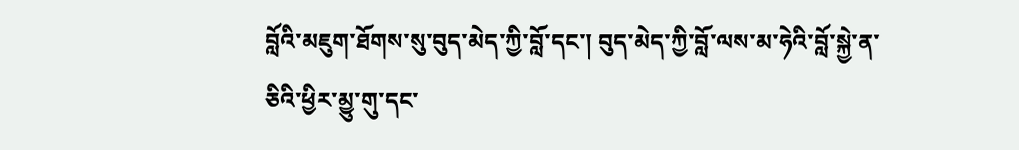བློའི་མཇུག་ཐོགས་སུ་བུད་མེད་ཀྱི་བློ་དང་། བུད་མེད་ཀྱི་བློ་ལས་མ་ཧེའི་བློ་སྐྱེ་ན་ཅིའི་ཕྱིར་མྱུ་གུ་དང་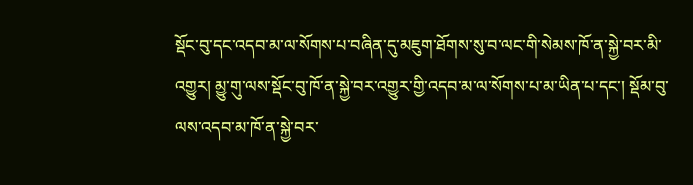སྡོང་བུ་དང་འདབ་མ་ལ་སོགས་པ་བཞིན་དུ་མཇུག་ཐོགས་སུ་བ་ལང་གི་སེམས་ཁོ་ན་སྐྱེ་བར་མི་འགྱུར། མྱུ་གུ་ལས་སྡོང་བུ་ཁོ་ན་སྐྱེ་བར་འགྱུར་གྱི་འདབ་མ་ལ་སོགས་པ་མ་ཡིན་པ་དང་། སྡོམ་བུ་ལས་འདབ་མ་ཁོ་ན་སྐྱེ་བར་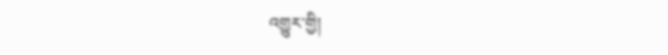འགྱུར་གྱི།